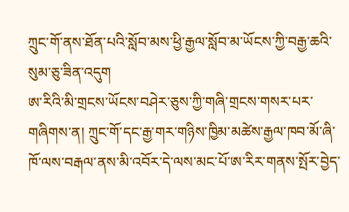ཀྲུང་གོ་ནས་ཐོན་པའི་སློབ་མས་ཕྱི་རྒྱལ་སློབ་མ་ཡོངས་ཀྱི་བརྒྱ་ཆའི་སུམ་ཅུ་ཟིན་འདུག
ཨ་རིའི་མི་གྲངས་ཡོངས་བཤེར་ཅུས་ཀྱི་གཞི་གྲངས་གསར་པར་གཞིགས་ན། ཀྲུང་གོ་དང་རྒྱ་གར་གཉིས་ཁྱིམ་མཚེས་རྒྱལ་ཁབ་མོ་ཞི་ཁོ་ལས་བརྒལ་ནས་མི་འབོར་དེ་ལས་མང་པོ་ཨ་རིར་གནས་སྤོར་བྱེད་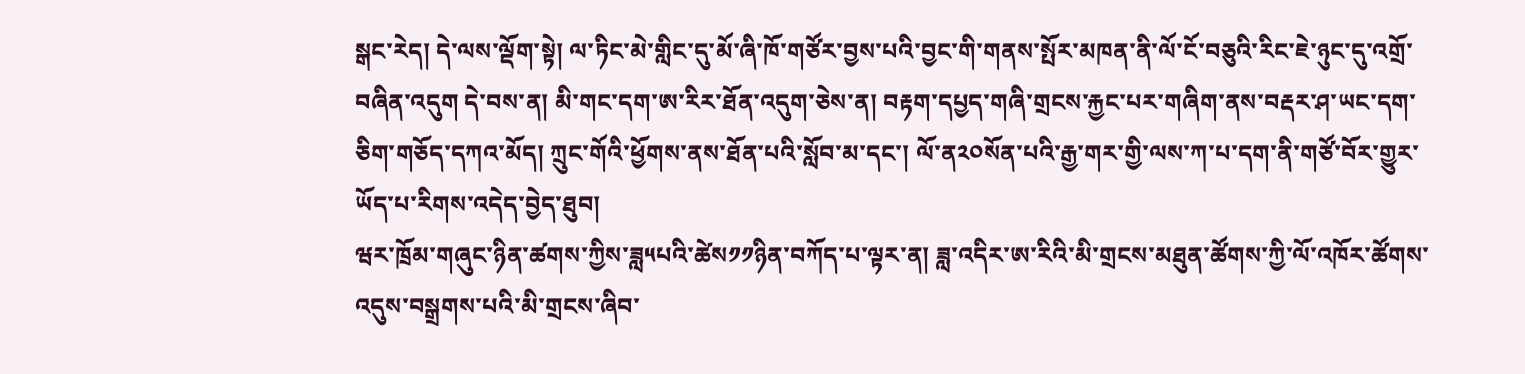སྒང་རེད། དེ་ལས་ལྡོག་སྟེ། ལ་ཏིང་མེ་གླིང་དུ་མོ་ཞི་ཁོ་གཙོར་བྱས་པའི་བྱང་གི་གནས་སྤོར་མཁན་ནི་ལོ་ངོ་བཅུའི་རིང་ཇེ་ཉུང་དུ་འགྲོ་བཞིན་འདུག དེ་བས་ན། མི་གང་དག་ཨ་རིར་ཐོན་འདུག་ཅེས་ན། བརྟག་དཔྱད་གཞི་གྲངས་རྐྱང་པར་གཞིག་ནས་བརྡར་ཤ་ཡང་དག་ཅིག་གཅོད་དཀའ་མོད། ཀྲུང་གོའི་ཕྱོགས་ནས་ཐོན་པའི་སློབ་མ་དང་། ལོ་ན༢༠སོན་པའི་རྒྱ་གར་གྱི་ལས་ཀ་པ་དག་ནི་གཙོ་བོར་གྱུར་ཡོད་པ་རིགས་འདེད་བྱེད་ཐུབ།
ཝར་ཁྲོམ་གཞུང་ཉིན་ཚགས་ཀྱིས་ཟླ༥པའི་ཚེས༡༡ཉིན་བཀོད་པ་ལྟར་ན། ཟླ་འདིར་ཨ་རིའི་མི་གྲངས་མཐུན་ཚོགས་ཀྱི་ལོ་འཁོར་ཚོགས་འདུས་བསྒྲགས་པའི་མི་གྲངས་ཞིབ་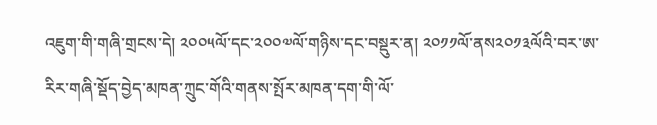འཇུག་གི་གཞི་གྲངས་དེ། ༢༠༠༥ལོ་དང་༢༠༠༧ལོ་གཉིས་དང་བསྡུར་ན། ༢༠༡༡ལོ་ནས༢༠༡༣ལོའི་བར་ཨ་རིར་གཞི་སྡོད་བྱེད་མཁན་ཀྲུང་གོའི་གནས་སྤོར་མཁན་དག་གི་ལོ་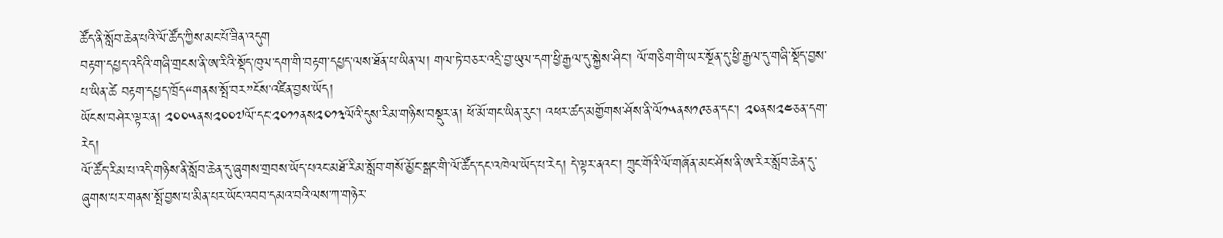ཚོད་ནི་སློབ་ཆེན་པའི་ལོ་ཚོད་ཀྱིས་མང་པོ་ཟིན་འདུག
བརྟག་དཔྱད་འདིའི་གཞི་གྲངས་ནི་ཨ་རིའི་སྡོད་ཁུལ་དག་གི་བརྟག་དཔྱད་ལས་ཐོན་པ་ཡིན་ལ། གལ་ཏེ་བཅར་འདྲི་བྱ་ཡུལ་དག་ཕྱི་རྒྱལ་དུ་སྐྱེས་ཤིང་། ལོ་གཅིག་གི་ཡར་སྔོན་དུ་ཕྱི་རྒྱལ་དུ་གཞི་སྡོད་བྱས་པ་ཡིན་ཚེ བརྟག་དཔྱད་ཁྲོད“གནས་སྤོ་བར”ངོས་འཛིན་བྱས་ཡོད།
ཡོངས་བཤེར་ལྟར་ན། ༢༠༠༥ནས༢༠༠༧ལོ་དང་༢༠༡༡ནས༢༠༡༣ལོའི་དུས་རིམ་གཉིས་བསྡུར་ན། ཕོ་མོ་གང་ཡིན་རུང་། འཕར་ཚད་མགྱོགས་ཤོས་ནི་ལོ༡༥ནས༡༩ཅན་དང་། ༢༠ནས༢༤ཅན་དག་རེད།
ལོ་ཚོད་རིམ་པ་འདི་གཉིས་ནི་སློབ་ཆེན་དུ་ཞུགས་གྲབས་ཡོད་པའང་མཐོ་རིམ་སློབ་གསོ་མྱོང་སྒང་གི་ལོ་ཚོད་དང་འཁེལ་ཡོད་པ་རེད། དེ་ལྟར་ནའང་། ཀྲུང་གོའི་ལོ་གཞོན་མང་ཤོས་ནི་ཨ་རིར་སློབ་ཆེན་དུ་ཞུགས་པར་གནས་སྤོ་བྱས་པ་མིན་པར་ཡོང་འབབ་དམའ་བའི་ལས་ཀ་གཉེར་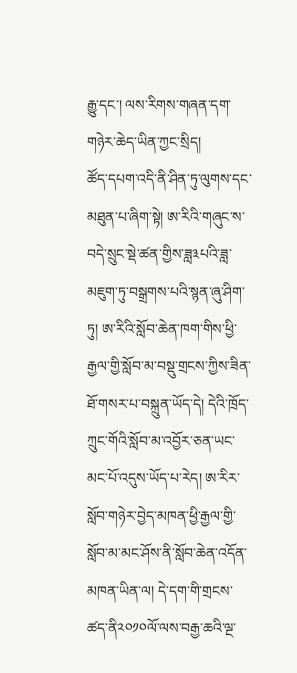རྒྱུ་དང་། ལས་རིགས་གཞན་དག་གཉེར་ཆེད་ཡིན་ཀྱང་སྲིད།
ཚོད་དཔག་འདི་ནི་ཤིན་ཏུ་ལུགས་དང་མཐུན་པ་ཞིག་སྟེ། ཨ་རིའི་གཞུང་ས་བདེ་སྲུང་སྡེ་ཚན་གྱིས་ཟླ༣པའི་ཟླ་མཇུག་ཏུ་བསྒྲགས་པའི་སྙན་ཞུ་ཤིག་ཏུ། ཨ་རིའི་སློབ་ཆེན་ཁག་གིས་ཕྱི་རྒྱལ་གྱི་སློབ་མ་བསྡུ་གྲངས་ཀྱིས་ཟིན་ཐོ་གསར་པ་བསྐྲུན་ཡོད་དེ། དེའི་ཁྲོད་ཀྲུང་གོའི་སློབ་མ་འབྱོར་ཅན་ཡང་མང་པོ་འདུས་ཡོད་པ་རེད། ཨ་རིར་སློབ་གཉེར་བྱེད་མཁན་ཕྱི་རྒྱལ་གྱི་སློབ་མ་མང་ཤོས་ནི་སློབ་ཆེན་འདོན་མཁན་ཡིན་ལ། དེ་དག་གི་གྲངས་ཚད་ནི༢༠༡༠ལོ་ལས་བརྒྱ་ཆའི་ལྔ་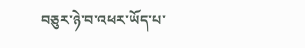བཅུར་ཉེ་བ་འཕར་ཡོད་པ་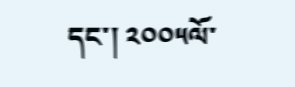དང་། ༢༠༠༥ལོ་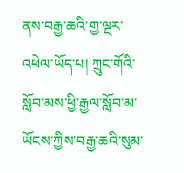ནས་བརྒྱ་ཆའི་གྱ་ལྔར་འཕེལ་ཡོད་པ། ཀྲུང་གོའི་སློབ་མས་ཕྱི་རྒྱལ་སློབ་མ་ཡོངས་ཀྱིས་བརྒྱ་ཆའི་སུམ་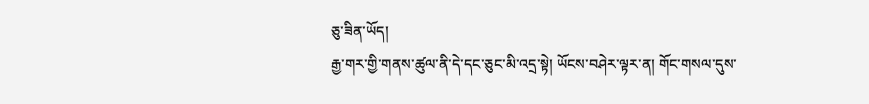ཅུ་ཟིན་ཡོད།
རྒྱ་གར་གྱི་གནས་ཚུལ་ནི་དེ་དང་ཅུང་མི་འདྲ་སྟེ། ཡོངས་བཤེར་ལྟར་ན། གོང་གསལ་དུས་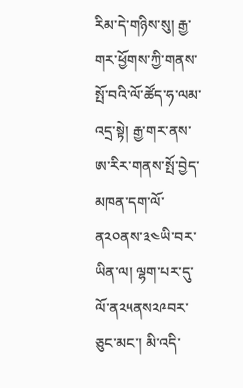རིམ་དེ་གཉིས་སུ། རྒྱ་གར་ཕྱོགས་ཀྱི་གནས་སྤོ་བའི་ལོ་ཚོད་ཧ་ལམ་འདྲ་སྟེ། རྒྱ་གར་ནས་ཨ་རིར་གནས་སྤོ་བྱེད་མཁན་དག་ལོ་ན༢༠ནས་༣༤ཡི་བར་ཡིན་ལ། ལྷག་པར་དུ་ལོ་ན༢༥ནས༢༩བར་ཅུང་མང་། མི་འདི་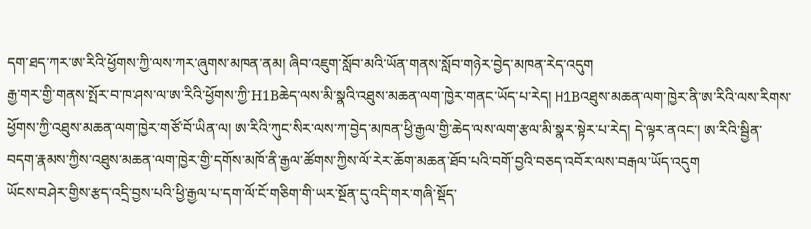དག་ཐད་ཀར་ཨ་རིའི་ཕྱོགས་ཀྱི་ལས་ཀར་ཞུགས་མཁན་ནམ། ཞིབ་འཇུག་སློབ་མའི་ཡོན་གནས་སློབ་གཉེར་བྱེད་མཁན་རེད་འདུག
རྒྱ་གར་གྱི་གནས་སྤོར་བ་ཁ་ཤས་ལ་ཨ་རིའི་ཕྱོགས་ཀྱི་H1Bཆེད་ལས་མི་སྣའི་འཐུས་མཆན་ལག་ཁྱེར་གནང་ཡོད་པ་རེད། H1Bའཐུས་མཆན་ལག་ཁྱེར་ནི་ཨ་རིའི་ལས་རིགས་ཕྱོགས་ཀྱི་འཐུས་མཆན་ལག་ཁྱེར་གཙོ་བོ་ཡིན་ལ། ཨ་རིའི་ཀུང་སིར་ལས་ཀ་བྱེད་མཁན་ཕྱི་རྒྱལ་གྱི་ཆེད་ལས་ལག་རྩལ་མི་སྣར་སྟེར་པ་རེད། དེ་ལྟར་ནའང་། ཨ་རིའི་སྦྱིན་བདག་རྣམས་ཀྱིས་འཐུས་མཆན་ལག་ཁྱེར་གྱི་དགོས་མཁོ་ནི་རྒྱལ་ཚོགས་ཀྱིས་ལོ་རེར་ཆོག་མཆན་ཐོབ་པའི་བགོ་བྱའི་བཅད་འབོར་ལས་བརྒལ་ཡོད་འདུག
ཡོངས་བཤེར་གྱིས་རྩད་འདྲི་བྱས་པའི་ཕྱི་རྒྱལ་པ་དག་ལོ་ངོ་གཅིག་གི་ཡར་སྔོན་དུ་འདི་གར་གཞི་སྡོད་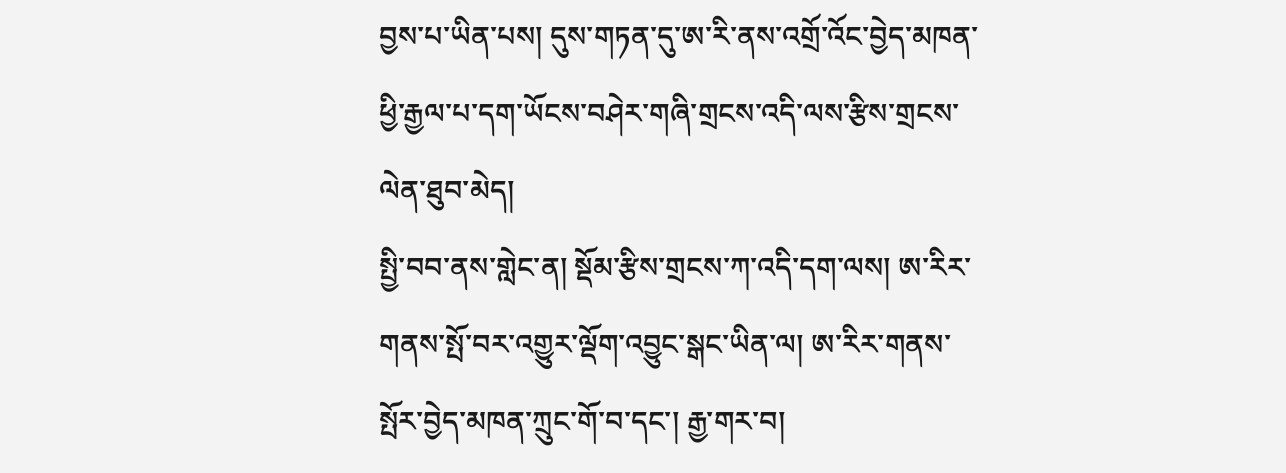བྱས་པ་ཡིན་པས། དུས་གཏན་དུ་ཨ་རི་ནས་འགྲོ་འོང་བྱེད་མཁན་ཕྱི་རྒྱལ་པ་དག་ཡོངས་བཤེར་གཞི་གྲངས་འདི་ལས་རྩིས་གྲངས་ལེན་ཐུབ་མེད།
སྤྱི་བབ་ནས་གླེང་ན། སྡོམ་རྩིས་གྲངས་ཀ་འདི་དག་ལས། ཨ་རིར་གནས་སྤོ་བར་འགྱུར་ལྡོག་འབྱུང་སྒང་ཡིན་ལ། ཨ་རིར་གནས་སྤོར་བྱེད་མཁན་ཀྲུང་གོ་བ་དང་། རྒྱ་གར་བ།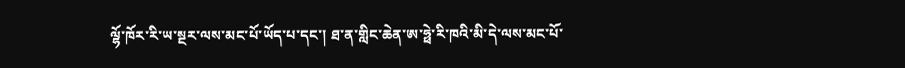ལྷོ་ཁོར་རི་ཡ་སྔར་ལས་མང་པོ་ཡོད་པ་དང་། ཐ་ན་གླིང་ཆེན་ཨ་ཧྥེ་རི་ཁའི་མི་དེ་ལས་མང་པོ་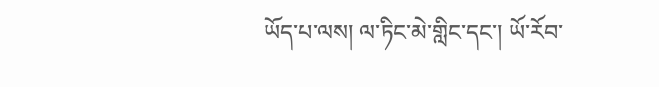ཡོད་པ་ལས། ལ་ཏིང་མེ་གླིང་དང་། ཡོ་རོབ་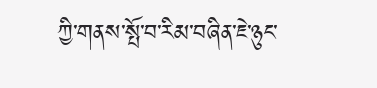ཀྱི་གནས་སྤོ་བ་རིམ་བཞིན་ཇེ་ཉུང་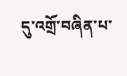དུ་འགྲོ་བཞིན་པ་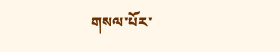གསལ་པོར་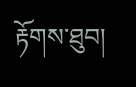རྟོགས་ཐུབ།